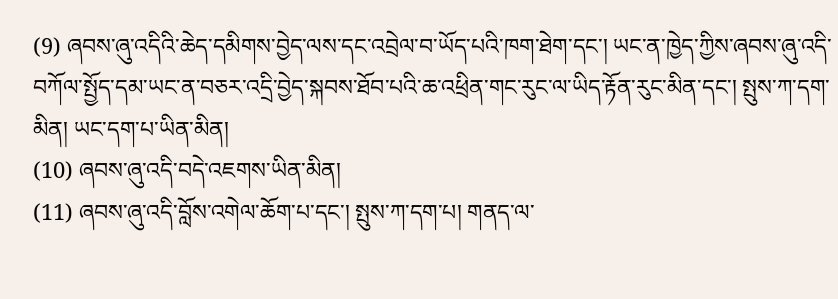(9) ཞབས་ཞུ་འདིའི་ཆེད་དམིགས་བྱེད་ལས་དང་འབྲེལ་བ་ཡོད་པའི་ཁག་ཐེག་དང་། ཡང་ན་ཁྱེད་ཀྱིས་ཞབས་ཞུ་འདི་བཀོལ་སྤྱོད་དམ་ཡང་ན་བཅར་འདྲི་བྱེད་སྐབས་ཐོབ་པའི་ཆ་འཕྲིན་གང་རུང་ལ་ཡིད་རྟོན་རུང་མིན་དང་། སྤུས་ཀ་དག་མིན། ཡང་དག་པ་ཡིན་མིན།
(10) ཞབས་ཞུ་འདི་བདེ་འཇགས་ཡིན་མིན།
(11) ཞབས་ཞུ་འདི་བློས་འགེལ་ཆོག་པ་དང་། སྤུས་ཀ་དག་པ། གནད་ལ་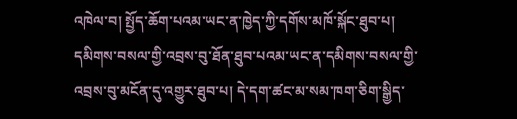འཁེལ་བ། སྤྱོད་ཆོག་པའམ་ཡང་ན་ཁྱེད་ཀྱི་དགོས་མཁོ་སྐོང་ཐུབ་པ། དམིགས་བསལ་གྱི་འབྲས་བུ་ཐོན་ཐུབ་པའམ་ཡང་ན་དམིགས་བསལ་གྱི་འབྲས་བུ་མངོན་དུ་འགྱུར་ཐུབ་པ། དེ་དག་ཚང་མ་སམ་ཁག་ཅིག་སྒྱིད་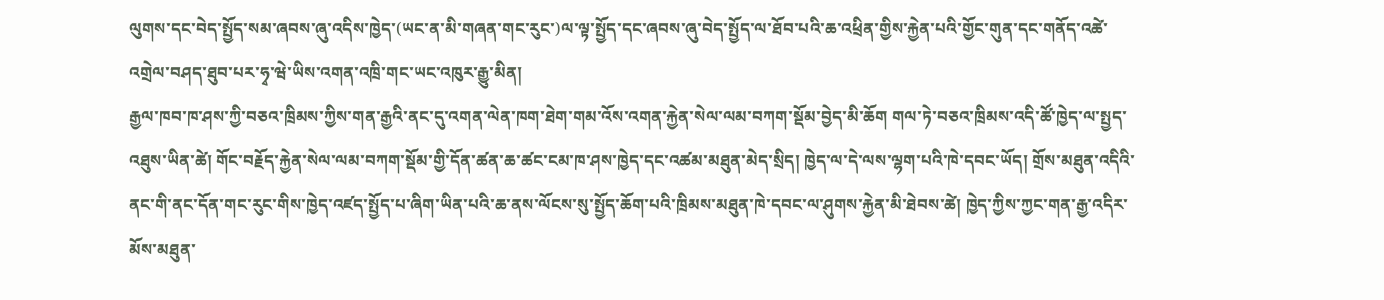ལུགས་དང་བེད་སྤྱོད་སམ་ཞབས་ཞུ་འདིས་ཁྱེད་(ཡང་ན་མི་གཞན་གང་རུང་)ལ་ལྟ་སྤྱོད་དང་ཞབས་ཞུ་བེད་སྤྱོད་ལ་ཐོབ་པའི་ཆ་འཕྲིན་གྱིས་རྐྱེན་པའི་གྱོང་གུན་དང་གནོད་འཚེ་འགྲེལ་བཤད་ཐུབ་པར་ཧྭ་ཝེ་ཡིས་འགན་འཁྲི་གང་ཡང་འཁུར་རྒྱུ་མིན།
རྒྱལ་ཁབ་ཁ་ཤས་ཀྱི་བཅའ་ཁྲིམས་ཀྱིས་གན་རྒྱའི་ནང་དུ་འགན་ལེན་ཁག་ཐེག་གམ་འོས་འགན་རྐྱེན་སེལ་ལམ་བཀག་སྡོམ་བྱེད་མི་ཆོག གལ་ཏེ་བཅའ་ཁྲིམས་འདི་ཚོ་ཁྱེད་ལ་སྤྱད་འཐུས་ཡིན་ཚེ། གོང་བརྗོད་རྐྱེན་སེལ་ལམ་བཀག་སྡོམ་གྱི་དོན་ཚན་ཆ་ཚང་ངམ་ཁ་ཤས་ཁྱེད་དང་འཚམ་མཐུན་མེད་སྲིད། ཁྱེད་ལ་དེ་ལས་ལྷག་པའི་ཁེ་དབང་ཡོད། གྲོས་མཐུན་འདིའི་ནང་གི་ནང་དོན་གང་རུང་གིས་ཁྱེད་འཛད་སྤྱོད་པ་ཞིག་ཡིན་པའི་ཆ་ནས་ལོངས་སུ་སྤྱོད་ཆོག་པའི་ཁྲིམས་མཐུན་ཁེ་དབང་ལ་ཤུགས་རྐྱེན་མི་ཐེབས་ཚེ། ཁྱེད་ཀྱིས་ཀྱང་གན་རྒྱ་འདིར་མོས་མཐུན་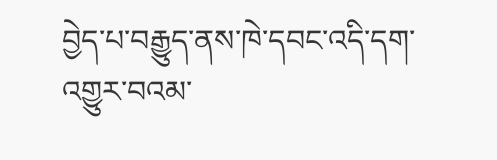བྱེད་པ་བརྒྱུད་ནས་ཁེ་དབང་འདི་དག་འགྱུར་བའམ་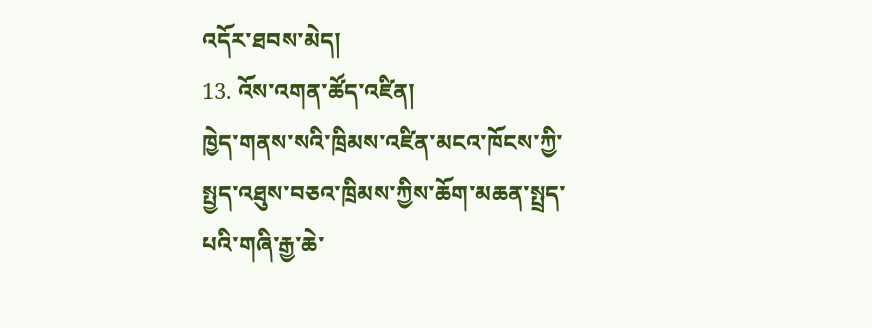འདོར་ཐབས་མེད།
13. འོས་འགན་ཚོད་འཛིན།
ཁྱེད་གནས་སའི་ཁྲིམས་འཛིན་མངའ་ཁོངས་ཀྱི་སྤྱད་འཐུས་བཅའ་ཁྲིམས་ཀྱིས་ཆོག་མཆན་སྤྲད་པའི་གཞི་རྒྱ་ཆེ་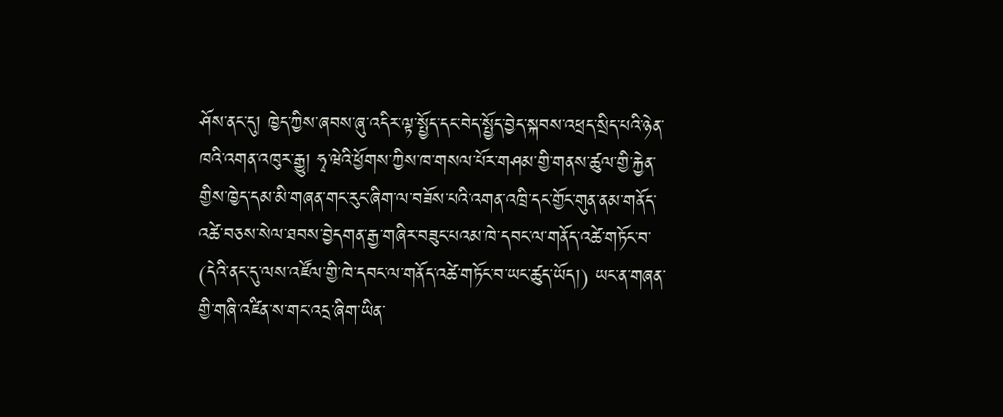ཤོས་ནང་དུ། ཁྱེད་ཀྱིས་ཞབས་ཞུ་འདིར་ལྟ་སྤྱོད་དང་བེད་སྤྱོད་བྱེད་སྐབས་འཕྲད་སྲིད་པའི་ཉེན་ཁའི་འགན་འཁུར་རྒྱུ། ཧྭ་ཝེའི་ཕྱོགས་ཀྱིས་ཁ་གསལ་པོར་གཤམ་གྱི་གནས་ཚུལ་གྱི་རྐྱེན་གྱིས་ཁྱེད་དམ་མི་གཞན་གང་རུང་ཞིག་ལ་བཟོས་པའི་འགན་འཁྲི་དང་གྱོང་གུན་ནམ་གནོད་འཚེ་བཅས་སེལ་ཐབས་བྱེདགན་རྒྱ་གཞིར་བཟུང་པའམ་ཁེ་དབང་ལ་གནོད་འཚེ་གཏོང་བ་ (དེའི་ནང་དུ་ལས་འཛོལ་གྱི་ཁེ་དབང་ལ་གནོད་འཚེ་གཏོང་བ་ཡང་ཚུད་ཡོད།) ཡང་ན་གཞན་གྱི་གཞི་འཛིན་ས་གང་འདྲ་ཞིག་ཡིན་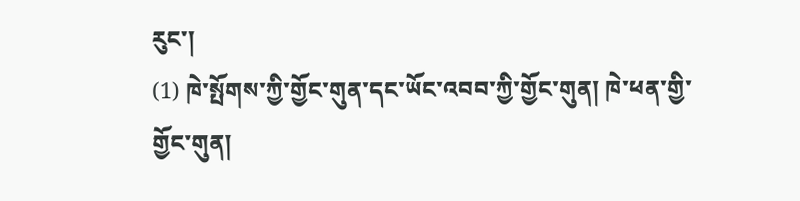རུང་།
(1) ཁེ་སྤོགས་ཀྱི་གྱོང་གུན་དང་ཡོང་འབབ་ཀྱི་གྱོང་གུན། ཁེ་ཕན་གྱི་གྱོང་གུན།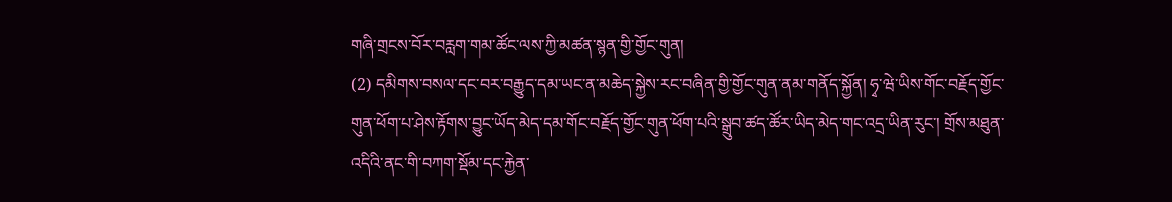གཞི་གྲངས་བོར་བརླག་གམ་ཚོང་ལས་ཀྱི་མཚན་སྙན་གྱི་གྱོང་གུན།
(2) དམིགས་བསལ་དང་བར་བརྒྱུད་དམ་ཡང་ན་མཆེད་སྐྱེས་རང་བཞིན་གྱི་གྱོང་གུན་ནམ་གནོད་སྐྱོན། ཧྭ་ཝེ་ཡིས་གོང་བརྗོད་གྱོང་གུན་ཕོག་པ་ཤེས་རྟོགས་བྱུང་ཡོད་མེད་དམ་གོང་བརྗོད་གྱོང་གུན་ཕོག་པའི་སྒྲུབ་ཚད་ཚོར་ཡིད་མེད་གང་འདྲ་ཡིན་རུང་། གྲོས་མཐུན་འདིའི་ནང་གི་བཀག་སྡོམ་དང་རྐྱེན་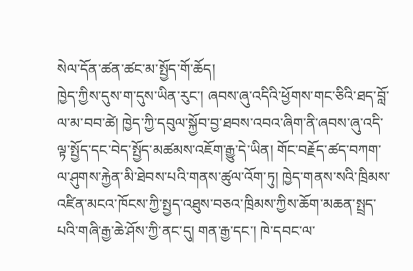སེལ་དོན་ཚན་ཚང་མ་སྤྱོད་གོ་ཆོད།
ཁྱེད་ཀྱིས་དུས་ག་དུས་ཡིན་རུང་། ཞབས་ཞུ་འདིའི་ཕྱོགས་གང་ཅིའི་ཐད་བློ་ལ་མ་བབ་ཚེ། ཁྱེད་ཀྱི་དབུལ་སྐྱོབ་བྱ་ཐབས་འབའ་ཞིག་ནི་ཞབས་ཞུ་འདི་ལྟ་སྤྱོད་དང་བེད་སྤྱོད་མཚམས་འཇོག་རྒྱུ་དེ་ཡིན། གོང་བརྗོད་ཚད་བཀག་ལ་ཤུགས་རྐྱེན་མི་ཐེབས་པའི་གནས་ཚུལ་འོག་ཏུ། ཁྱེད་གནས་སའི་ཁྲིམས་འཛིན་མངའ་ཁོངས་ཀྱི་སྤྱད་འཐུས་བཅའ་ཁྲིམས་ཀྱིས་ཆོག་མཆན་སྤྲད་པའི་གཞི་རྒྱ་ཆེ་ཤོས་ཀྱི་ནང་དུ། གན་རྒྱ་དང་། ཁེ་དབང་ལ་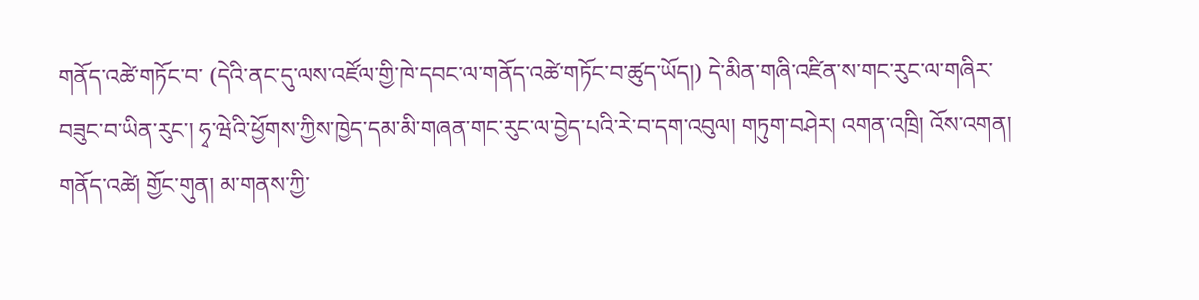གནོད་འཚེ་གཏོང་བ་ (དེའི་ནང་དུ་ལས་འཛོལ་གྱི་ཁེ་དབང་ལ་གནོད་འཚེ་གཏོང་བ་ཚུད་ཡོད།) དེ་མིན་གཞི་འཛིན་ས་གང་རུང་ལ་གཞིར་བཟུང་བ་ཡིན་རུང་། ཧྭ་ཝེའི་ཕྱོགས་ཀྱིས་ཁྱེད་དམ་མི་གཞན་གང་རུང་ལ་བྱེད་པའི་རེ་བ་དག་འབུལ། གཏུག་བཤེར། འགན་འཁྲི། འོས་འགན། གནོད་འཚེ། གྱོང་གུན། མ་གནས་ཀྱི་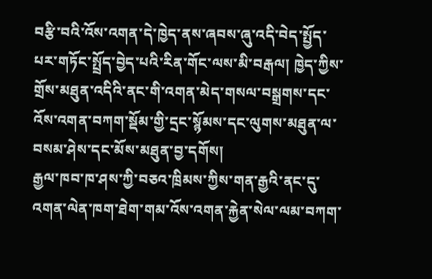བརྩི་བའི་འོས་འགན་དེ་ཁྱེད་ནས་ཞབས་ཞུ་འདི་བེད་སྤྱོད་པར་གཏོང་སྤྲོད་བྱེད་པའི་རིན་གོང་ལས་མི་བརྒལ། ཁྱེད་ཀྱིས་གྲོས་མཐུན་འདིའི་ནང་གི་འགན་མེད་གསལ་བསྒྲགས་དང་འོས་འགན་བཀག་སྡོམ་གྱི་དྲང་སྙོམས་དང་ལུགས་མཐུན་ལ་བསམ་ཤེས་དང་མོས་མཐུན་བྱ་དགོས།
རྒྱལ་ཁབ་ཁ་ཤས་ཀྱི་བཅའ་ཁྲིམས་ཀྱིས་གན་རྒྱའི་ནང་དུ་འགན་ལེན་ཁག་ཐེག་གམ་འོས་འགན་རྐྱེན་སེལ་ལམ་བཀག་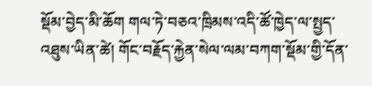སྡོམ་བྱེད་མི་ཆོག གལ་ཏེ་བཅའ་ཁྲིམས་འདི་ཚོ་ཁྱེད་ལ་སྤྱད་འཐུས་ཡིན་ཚེ། གོང་བརྗོད་རྐྱེན་སེལ་ལམ་བཀག་སྡོམ་གྱི་དོན་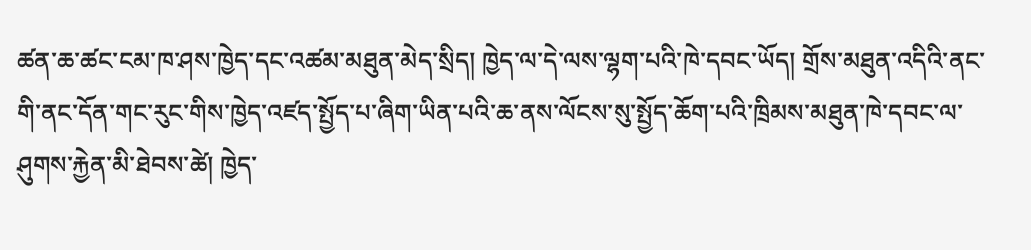ཚན་ཆ་ཚང་ངམ་ཁ་ཤས་ཁྱེད་དང་འཚམ་མཐུན་མེད་སྲིད། ཁྱེད་ལ་དེ་ལས་ལྷག་པའི་ཁེ་དབང་ཡོད། གྲོས་མཐུན་འདིའི་ནང་གི་ནང་དོན་གང་རུང་གིས་ཁྱེད་འཛད་སྤྱོད་པ་ཞིག་ཡིན་པའི་ཆ་ནས་ལོངས་སུ་སྤྱོད་ཆོག་པའི་ཁྲིམས་མཐུན་ཁེ་དབང་ལ་ཤུགས་རྐྱེན་མི་ཐེབས་ཚེ། ཁྱེད་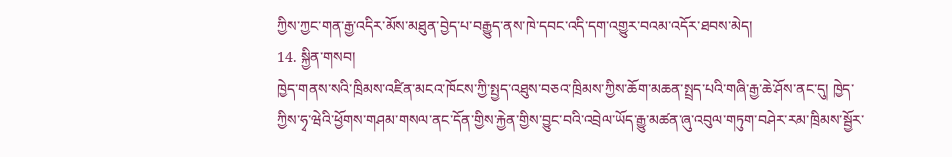ཀྱིས་ཀྱང་གན་རྒྱ་འདིར་མོས་མཐུན་བྱེད་པ་བརྒྱུད་ནས་ཁེ་དབང་འདི་དག་འགྱུར་བའམ་འདོར་ཐབས་མེད།
14. སྐྱིན་གསབ།
ཁྱེད་གནས་སའི་ཁྲིམས་འཛིན་མངའ་ཁོངས་ཀྱི་སྤྱད་འཐུས་བཅའ་ཁྲིམས་ཀྱིས་ཆོག་མཆན་སྤྲད་པའི་གཞི་རྒྱ་ཆེ་ཤོས་ནང་དུ། ཁྱེད་ཀྱིས་ཧྭ་ཝེའི་ཕྱོགས་གཤམ་གསལ་ནང་དོན་གྱིས་རྐྱེན་གྱིས་བྱུང་བའི་འབྲེལ་ཡོད་རྒྱུ་མཚན་ཞུ་འབུལ་གཏུག་བཤེར་རམ་ཁྲིམས་སྦྱོར་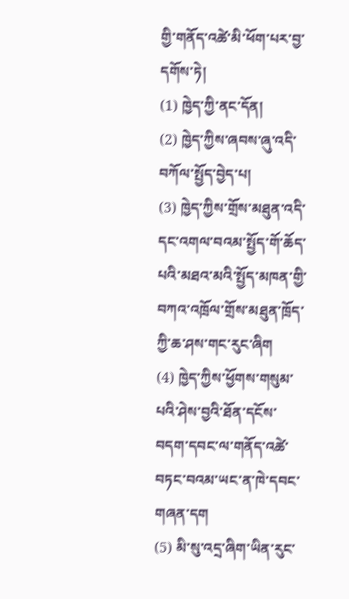གྱི་གནོད་འཚེ་མི་ཕོག་པར་བྱ་དགོས་ཏེ།
(1) ཁྱེད་ཀྱི་ནང་དོན།
(2) ཁྱེད་ཀྱིས་ཞབས་ཞུ་འདི་བཀོལ་སྤྱོད་བྱེད་པ།
(3) ཁྱེད་ཀྱིས་གྲོས་མཐུན་འདི་དང་འགལ་བའམ་སྤྱོད་གོ་ཆོད་པའི་མཐའ་མའི་སྤྱོད་མཁན་གྱི་བཀའ་འཁྲོལ་གྲོས་མཐུན་ཁྲོད་ཀྱི་ཆ་ཤས་གང་རུང་ཞིག
(4) ཁྱེད་ཀྱིས་ཕྱོགས་གསུམ་པའི་ཤེས་བྱའི་ཐོན་དངོས་བདག་དབང་ལ་གནོད་འཚེ་བཏང་བའམ་ཡང་ན་ཁེ་དབང་གཞན་དག
(5) མི་སུ་འདྲ་ཞིག་ཡིན་རུང་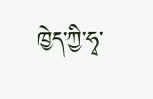ཁྱེད་ཀྱི་ཧྭ་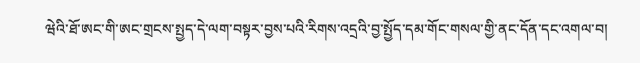ཝེའི་ཐོ་ཨང་གི་ཨང་གྲངས་སྤྱད་དེ་ལག་བསྟར་བྱས་པའི་རིགས་འདྲའི་བྱ་སྤྱོད་དམ་གོང་གསལ་གྱི་ནང་དོན་དང་འགལ་བ།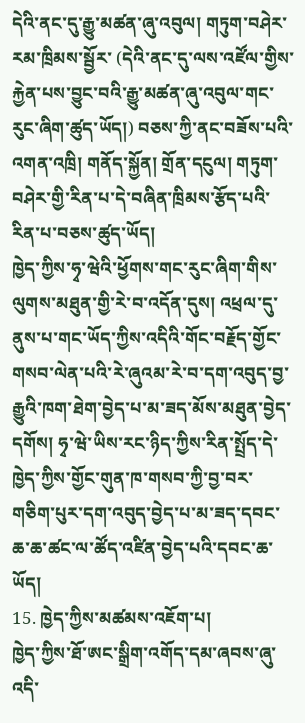དེའི་ནང་དུ་རྒྱུ་མཚན་ཞུ་འབུལ། གཏུག་བཤེར་རམ་ཁྲིམས་སྦྱོར་ (དེའི་ནང་དུ་ལས་འཛོལ་གྱིས་རྐྱེན་པས་བྱུང་བའི་རྒྱུ་མཚན་ཞུ་འབུལ་གང་རུང་ཞིག་ཚུད་ཡོད།) བཅས་ཀྱི་ནང་བཟོས་པའི་འགན་འཁྲི། གནོད་སྐྱོན། གྲོན་དངུལ། གཏུག་བཤེར་གྱི་རིན་པ་དེ་བཞིན་ཁྲིམས་རྩོད་པའི་རིན་པ་བཅས་ཚུད་ཡོད།
ཁྱེད་ཀྱིས་ཧྭ་ཝེའི་ཕྱོགས་གང་རུང་ཞིག་གིས་ལུགས་མཐུན་གྱི་རེ་བ་འདོན་དུས། འཕྲལ་དུ་ནུས་པ་གང་ཡོད་ཀྱིས་འདིའི་གོང་བརྗོད་གྱོང་གསབ་ལེན་པའི་རེ་ཞུའམ་རེ་བ་དག་འབུད་བྱ་རྒྱུའི་ཁག་ཐེག་བྱེད་པ་མ་ཟད་མོས་མཐུན་བྱེད་དགོས། ཧྭ་ཝེ་ཡིས་རང་ཉིད་ཀྱིས་རིན་སྤྲོད་དེ་ཁྱེད་ཀྱིས་གྱོང་གུན་ཁ་གསབ་ཀྱི་བྱ་བར་གཅིག་པུར་དག་འབུད་བྱེད་པ་མ་ཟད་དབང་ཆ་ཆ་ཚང་ལ་ཚོད་འཛིན་བྱེད་པའི་དབང་ཆ་ཡོད།
15. ཁྱེད་ཀྱིས་མཚམས་འཇོག་པ།
ཁྱེད་ཀྱིས་ཐོ་ཨང་སྒྲིག་འགོད་དམ་ཞབས་ཞུ་འདི་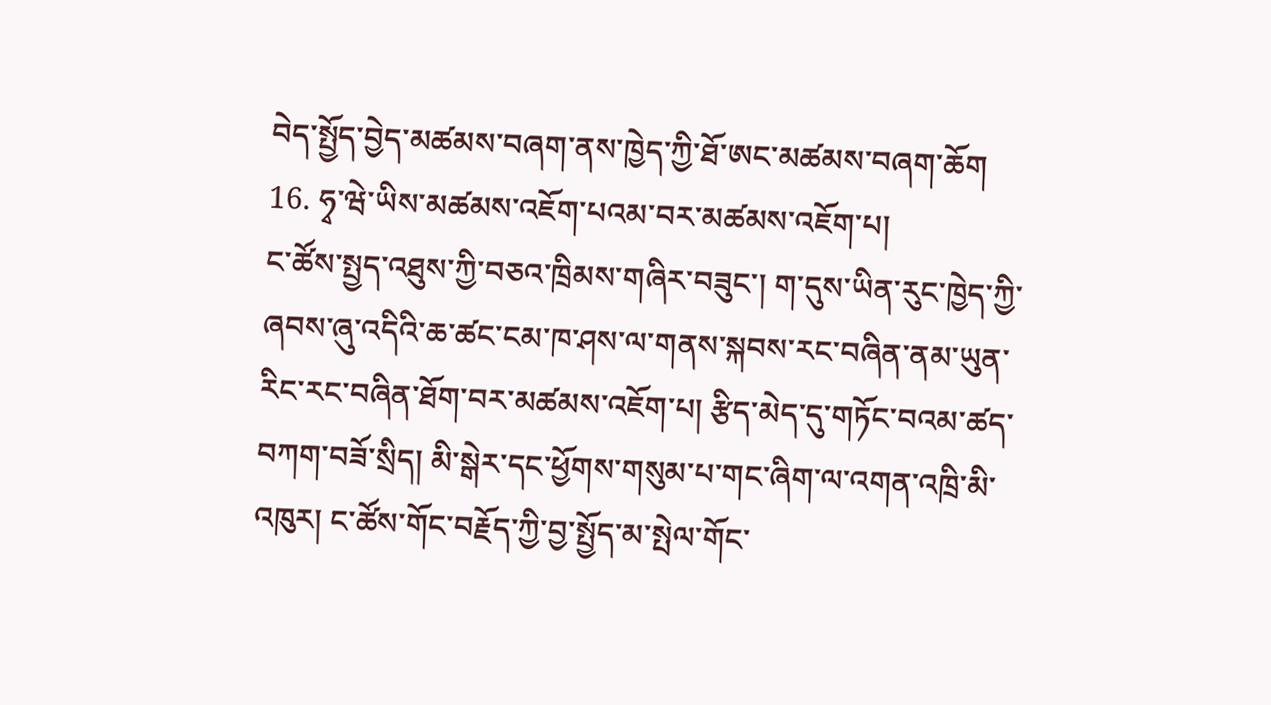བེད་སྤྱོད་བྱེད་མཚམས་བཞག་ནས་ཁྱེད་ཀྱི་ཐོ་ཨང་མཚམས་བཞག་ཆོག
16. ཧྭ་ཝེ་ཡིས་མཚམས་འཇོག་པའམ་བར་མཚམས་འཇོག་པ།
ང་ཚོས་སྤྱད་འཐུས་ཀྱི་བཅའ་ཁྲིམས་གཞིར་བཟུང་། ག་དུས་ཡིན་རུང་ཁྱེད་ཀྱི་ཞབས་ཞུ་འདིའི་ཆ་ཚང་ངམ་ཁ་ཤས་ལ་གནས་སྐབས་རང་བཞིན་ནམ་ཡུན་རིང་རང་བཞིན་ཐོག་བར་མཚམས་འཇོག་པ། རྩིད་མེད་དུ་གཏོང་བའམ་ཚད་བཀག་བཟོ་སྲིད། མི་སྒེར་དང་ཕྱོགས་གསུམ་པ་གང་ཞིག་ལ་འགན་འཁྲི་མི་འཁུར། ང་ཚོས་གོང་བརྗོད་ཀྱི་བྱ་སྤྱོད་མ་སྤེལ་གོང་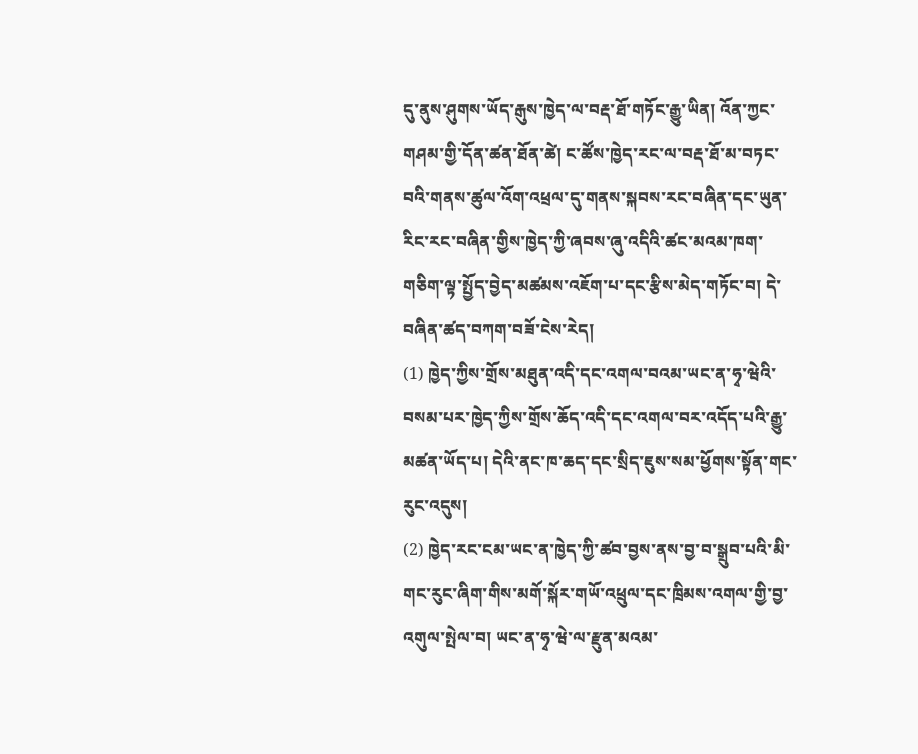དུ་ནུས་ཤུགས་ཡོད་རྒུས་ཁྱེད་ལ་བརྡ་ཐོ་གཏོང་རྒྱུ་ཡིན། འོན་ཀྱང་གཤམ་གྱི་དོན་ཚན་ཐོན་ཚེ། ང་ཚོས་ཁྱེད་རང་ལ་བརྡ་ཐོ་མ་བཏང་བའི་གནས་ཚུལ་འོག་འཕྲལ་དུ་གནས་སྐབས་རང་བཞིན་དང་ཡུན་རིང་རང་བཞིན་གྱིས་ཁྱེད་ཀྱི་ཞབས་ཞུ་འདིའི་ཚང་མའམ་ཁག་གཅིག་ལྟ་སྤྱོད་བྱེད་མཚམས་འཇོག་པ་དང་རྩིས་མེད་གཏོང་བ། དེ་བཞིན་ཚད་བཀག་བཟོ་ངེས་རེད།
(1) ཁྱེད་ཀྱིས་གྲོས་མཐུན་འདི་དང་འགལ་བའམ་ཡང་ན་ཧྭ་ཝེའི་བསམ་པར་ཁྱེད་ཀྱིས་གྲོས་ཆོད་འདི་དང་འགལ་བར་འདོད་པའི་རྒྱུ་མཚན་ཡོད་པ། དེའི་ནང་ཁ་ཆད་དང་སྲིད་ཇུས་སམ་ཕྱོགས་སྟོན་གང་རུང་འདུས།
(2) ཁྱེད་རང་ངམ་ཡང་ན་ཁྱེད་ཀྱི་ཚབ་བྱས་ནས་བྱ་བ་སྒྲུབ་པའི་མི་གང་རུང་ཞིག་གིས་མགོ་སྐོར་གཡོ་འཕྲུལ་དང་ཁྲིམས་འགལ་གྱི་བྱ་འགུལ་སྤེལ་བ། ཡང་ན་ཧྭ་ཝེ་ལ་རྫུན་མའམ་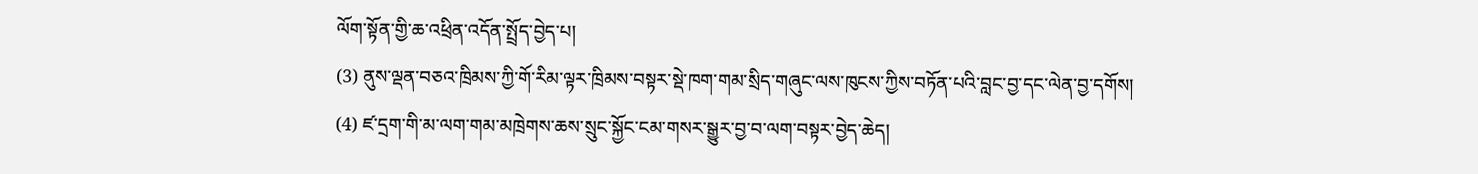ལོག་སྟོན་གྱི་ཆ་འཕྲིན་འདོན་སྤྲོད་བྱེད་པ།
(3) ནུས་ལྡན་བཅའ་ཁྲིམས་ཀྱི་གོ་རིམ་ལྟར་ཁྲིམས་བསྟར་སྡེ་ཁག་གམ་སྲིད་གཞུང་ལས་ཁུངས་ཀྱིས་བཏོན་པའི་བླང་བྱ་དང་ལེན་བྱ་དགོས།
(4) ཛ་དྲག་གི་མ་ལག་གམ་མཁྲེགས་ཆས་སྲུང་སྐྱོང་ངམ་གསར་སྒྱུར་བྱ་བ་ལག་བསྟར་བྱེད་ཆེད།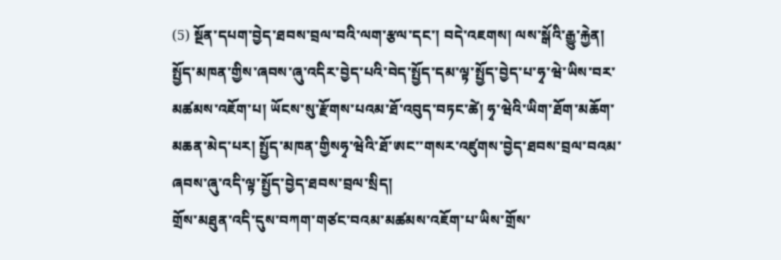(5) སྔོན་དཔག་བྱེད་ཐབས་བྲལ་བའི་ལག་རྩལ་དང་། བདེ་འཇགས། ལས་སྒོའི་རྒྱུ་རྐྱེན།
སྤྱོད་མཁན་གྱིས་ཞབས་ཞུ་འདིར་བྱེད་པའི་བེད་སྤྱོད་དམ་ལྟ་སྤྱོད་བྱེད་པ་ཧྭ་ཝེ་ཡིས་བར་མཚམས་འཇོག་པ། ཡོངས་སུ་རྫོགས་པའམ་ཐོ་འབུད་བཏང་ཚེ། ཧྭ་ཝེའི་ཡིག་ཐོག་མཆོག་མཆན་མེད་པར། སྤྱོད་མཁན་གྱིསཧྭ་ཝེའི་ཐོ་ཨང་་གསར་འཛུགས་བྱེད་ཐབས་བྲལ་བའམ་ཞབས་ཞུ་འདི་ལྟ་སྤྱོད་བྱེད་ཐབས་བྲལ་སྲིད།
གྲོས་མཐུན་འདི་དུས་བཀག་གཙང་བའམ་མཚམས་འཇོག་པ་ཡིས་གྲོས་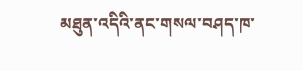མཐུན་འདིའི་ནང་གསལ་བཤད་ཁ་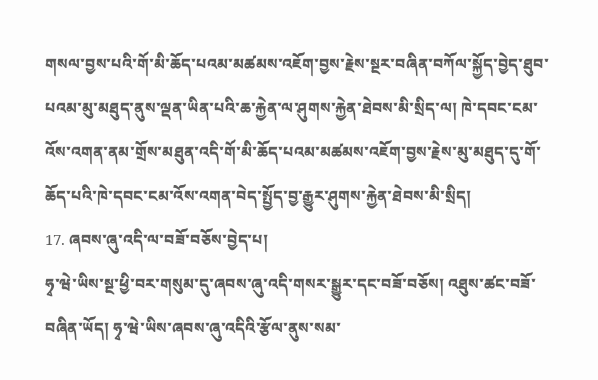གསལ་བྱས་པའི་གོ་མི་ཆོད་པའམ་མཚམས་འཇོག་བྱས་རྗེས་སྔར་བཞིན་བཀོལ་སྐྱོད་བྱེད་ཐུབ་པའམ་མུ་མཐུད་ནུས་ལྡན་ཡིན་པའི་ཆ་རྐྱེན་ལ་ཤུགས་རྐྱེན་ཐེབས་མི་སྲིད་ལ། ཁེ་དབང་ངམ་འོས་འགན་ནམ་གྲོས་མཐུན་འདི་གོ་མི་ཆོད་པའམ་མཚམས་འཇོག་བྱས་རྗེས་མུ་མཐུད་དུ་གོ་ཆོད་པའི་ཁེ་དབང་ངམ་འོས་འགན་བེད་སྤྱོད་བྱ་རྒྱུར་ཤུགས་རྐྱེན་ཐེབས་མི་སྲིད།
17. ཞབས་ཞུ་འདི་ལ་བཟོ་བཅོས་བྱེད་པ།
ཧྭ་ཝེ་ཡིས་སྔ་ཕྱི་བར་གསུམ་དུ་ཞབས་ཞུ་འདི་གསར་སྒྱུར་དང་བཟོ་བཅོས། འཐུས་ཚང་བཟོ་བཞིན་ཡོད། ཧྭ་ཝེ་ཡིས་ཞབས་ཞུ་འདིའི་རྩོལ་ནུས་སམ་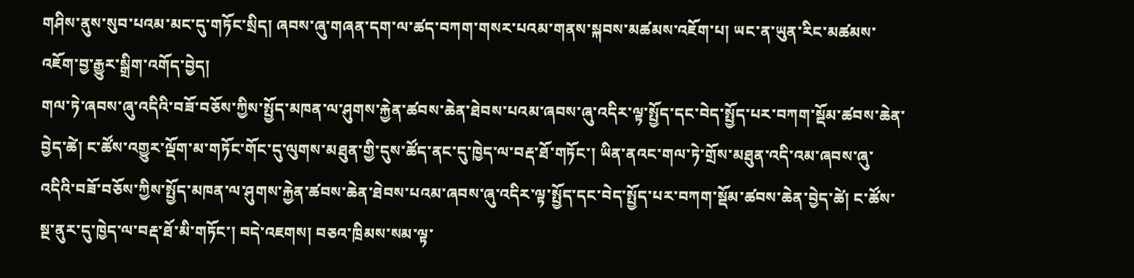གཤིས་ནུས་སུབ་པའམ་མང་དུ་གཏོང་སྲིད། ཞབས་ཞུ་གཞན་དག་ལ་ཚད་བཀག་གསར་པའམ་གནས་སྐབས་མཚམས་འཇོག་པ། ཡང་ན་ཡུན་རིང་མཚམས་འཇོག་བྱ་རྒྱུར་སྒྲིག་འགོད་བྱེད།
གལ་ཏེ་ཞབས་ཞུ་འདིའི་བཟོ་བཅོས་ཀྱིས་སྤྱོད་མཁན་ལ་ཤུགས་རྐྱེན་ཚབས་ཆེན་ཐེབས་པའམ་ཞབས་ཞུ་འདིར་ལྟ་སྤྱོད་དང་བེད་སྤྱོད་པར་བཀག་སྡོམ་ཚབས་ཆེན་བྱེད་ཚེ། ང་ཚོས་འགྱུར་ལྡོག་མ་གཏོང་གོང་དུ་ལུགས་མཐུན་གྱི་དུས་ཚོད་ནང་དུ་ཁྱེད་ལ་བརྡ་ཐོ་གཏོང་། ཡིན་ནའང་གལ་ཏེ་གྲོས་མཐུན་འདི་འམ་ཞབས་ཞུ་འདིའི་བཟོ་བཅོས་ཀྱིས་སྤྱོད་མཁན་ལ་ཤུགས་རྐྱེན་ཚབས་ཆེན་ཐེབས་པའམ་ཞབས་ཞུ་འདིར་ལྟ་སྤྱོད་དང་བེད་སྤྱོད་པར་བཀག་སྡོམ་ཚབས་ཆེན་བྱེད་ཚེ། ང་ཚོས་སྔ་ནུར་དུ་ཁྱེད་ལ་བརྡ་ཐོ་མི་གཏོང་། བདེ་འཇགས། བཅའ་ཁྲིམས་སམ་ལྟ་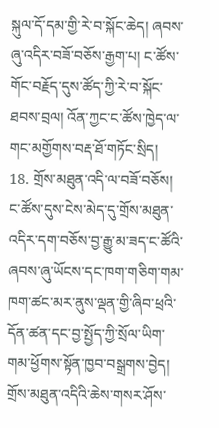སྐུལ་དོ་དམ་གྱི་རེ་བ་སྐོང་ཆེད། ཞབས་ཞུ་འདིར་བཟོ་བཅོས་རྒྱག་པ། ང་ཚོས་གོང་བརྗོད་དུས་ཚོད་ཀྱི་རེ་བ་སྐོང་ཐབས་བྲལ། འོན་ཀྱང་ང་ཚོས་ཁྱེད་ལ་གང་མགྱོགས་བརྡ་ཐོ་གཏོང་སྲིད།
18. གྲོས་མཐུན་འདི་ལ་བཟོ་བཅོས།
ང་ཚོས་དུས་ངེས་མེད་དུ་གྲོས་མཐུན་འདིར་དག་བཅོས་བྱ་རྒྱུ་མ་ཟད་ང་ཚོའི་ཞབས་ཞུ་ཡོངས་དང་ཁག་གཅིག་གམ་ཁག་ཚང་མར་ནུས་ལྡན་གྱི་ཞིབ་ཕྲའི་དོན་ཚན་དང་བྱ་སྤྱོད་ཀྱི་སྲོལ་ཡིག་གམ་ཕྱོགས་སྟོན་ཁྱབ་བསྒྲགས་བྱེད། གྲོས་མཐུན་འདིའི་ཆེས་གསར་ཤོས་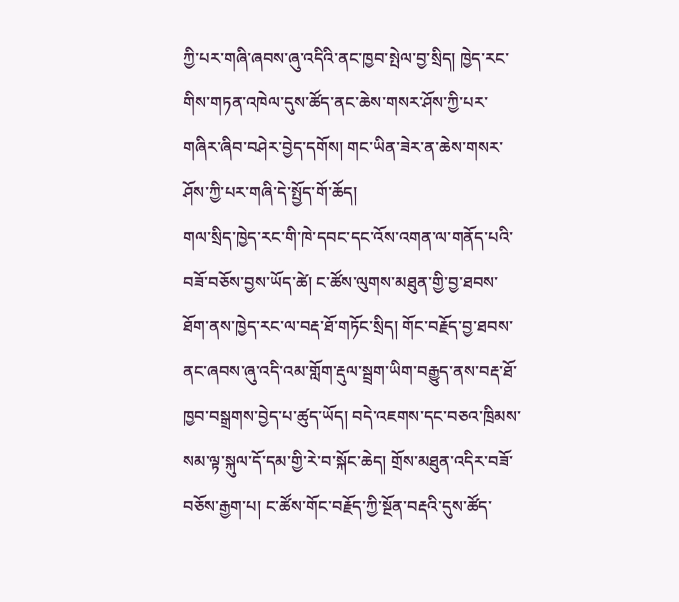ཀྱི་པར་གཞི་ཞབས་ཞུ་འདིའི་ནང་ཁྱབ་སྤེལ་བྱ་སྲིད། ཁྱེད་རང་གིས་གཏན་འཁེལ་དུས་ཚོད་ནང་ཆེས་གསར་ཤོས་ཀྱི་པར་གཞིར་ཞིབ་བཤེར་བྱེད་དགོས། གང་ཡིན་ཟེར་ན་ཆེས་གསར་ཤོས་ཀྱི་པར་གཞི་དེ་སྤྱོད་གོ་ཆོད།
གལ་སྲིད་ཁྱེད་རང་གི་ཁེ་དབང་དང་འོས་འགན་ལ་གནོད་པའི་བཟོ་བཅོས་བྱས་ཡོད་ཚེ། ང་ཚོས་ལུགས་མཐུན་གྱི་བྱ་ཐབས་ཐོག་ནས་ཁྱེད་རང་ལ་བརྡ་ཐོ་གཏོང་སྲིད། གོང་བརྗོད་བྱ་ཐབས་ནང་ཞབས་ཞུ་འདི་འམ་གློག་རྡུལ་སྦྲག་ཡིག་བརྒྱུད་ནས་བརྡ་ཐོ་ཁྱབ་བསྒྲགས་བྱེད་པ་ཚུད་ཡོད། བདེ་འཇགས་དང་བཅའ་ཁྲིམས་སམ་ལྟ་སྐུལ་དོ་དམ་གྱི་རེ་བ་སྐོང་ཆེད། གྲོས་མཐུན་འདིར་བཟོ་བཅོས་རྒྱག་པ། ང་ཚོས་གོང་བརྗོད་ཀྱི་སྔོན་བརྡའི་དུས་ཚོད་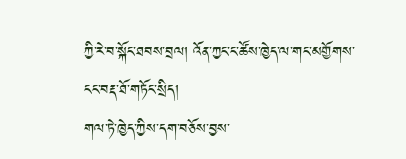ཀྱི་རེ་བ་སྐོང་ཐབས་བྲལ། འོན་ཀྱང་ང་ཚོས་ཁྱེད་ལ་གང་མགྱོགས་ངང་བརྡ་ཐོ་གཏོང་སྲིད།
གལ་ཏེ་ཁྱེད་ཀྱིས་དག་བཅོས་བྱས་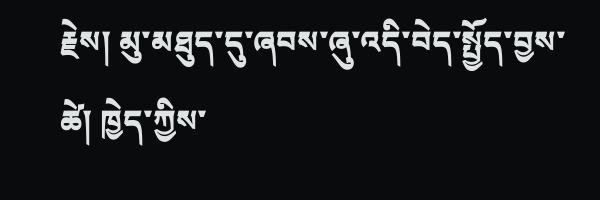རྗེས། མུ་མཐུད་དུ་ཞབས་ཞུ་འདི་བེད་སྤྱོད་བྱས་ཚེ། ཁྱེད་ཀྱིས་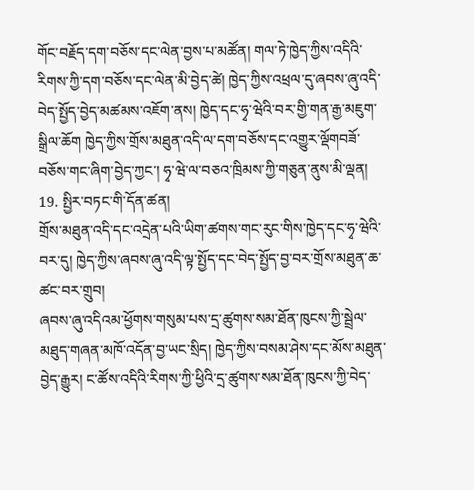གོང་བརྗོད་དག་བཅོས་དང་ལེན་བྱས་པ་མཚོན། གལ་ཏེ་ཁྱེད་ཀྱིས་འདིའི་རིགས་ཀྱི་དག་བཅོས་དང་ལེན་མི་བྱེད་ཚེ། ཁྱེད་ཀྱིས་འཕྲལ་དུ་ཞབས་ཞུ་འདི་བེད་སྤྱོད་བྱེད་མཚམས་འཇོག་ནས། ཁྱེད་དང་ཧྭ་ཝེའི་བར་གྱི་གན་རྒྱ་མཇུག་སྒྲིལ་ཆོག ཁྱེད་ཀྱིས་གྲོས་མཐུན་འདི་ལ་དག་བཅོས་དང་འགྱུར་ལྡོགབཟོ་བཅོས་གང་ཞིག་བྱེད་ཀྱང་། ཧྭ་ཝེ་ལ་བཅའ་ཁྲིམས་ཀྱི་གཅུན་ནུས་མི་ལྡན།
19. སྤྱིར་བཏང་གི་དོན་ཚན།
གྲོས་མཐུན་འདི་དང་འདྲེན་པའི་ཡིག་ཚགས་གང་རུང་གིས་ཁྱེད་དང་ཧྭ་ཝེའི་བར་དུ། ཁྱེད་ཀྱིས་ཞབས་ཞུ་འདི་ལྟ་སྤྱོད་དང་བེད་སྤྱོད་བྱ་བར་གྲོས་མཐུན་ཆ་ཚང་བར་གྲུབ།
ཞབས་ཞུ་འདིའམ་ཕྱོགས་གསུམ་པས་དྲ་ཚུགས་སམ་ཐོན་ཁུངས་ཀྱི་སྦྲེལ་མཐུད་གཞན་མཁོ་འདོན་བྱ་ཡང་སྲིད། ཁྱེད་ཀྱིས་བསམ་ཤེས་དང་མོས་མཐུན་བྱེད་རྒྱུར། ང་ཚོས་འདིའི་རིགས་ཀྱི་ཕྱིའི་དྲ་ཚུགས་སམ་ཐོན་ཁུངས་ཀྱི་བེད་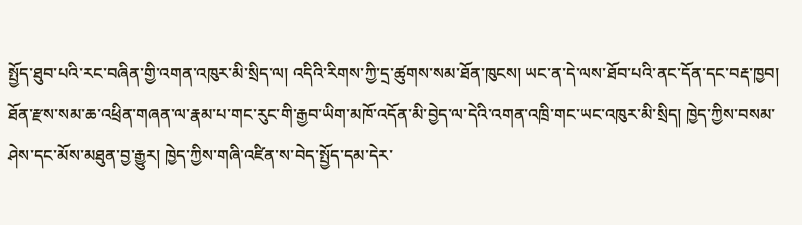སྤྱོད་ཐུབ་པའི་རང་བཞིན་གྱི་འགན་འཁུར་མི་སྲིད་ལ། འདིའི་རིགས་ཀྱི་དྲ་ཚུགས་སམ་ཐོན་ཁུངས། ཡང་ན་དེ་ལས་ཐོབ་པའི་ནང་དོན་དང་བརྡ་ཁྱབ། ཐོན་རྫས་སམ་ཆ་འཕྲིན་གཞན་ལ་རྣམ་པ་གང་རུང་གི་རྒྱབ་ཡིག་མཁོ་འདོན་མི་བྱེད་ལ་དེའི་འགན་འཁྲི་གང་ཡང་འཁུར་མི་སྲིད། ཁྱེད་ཀྱིས་བསམ་ཤེས་དང་མོས་མཐུན་བྱ་རྒྱུར། ཁྱེད་ཀྱིས་གཞི་འཛིན་ས་བེད་སྤྱོད་དམ་དེར་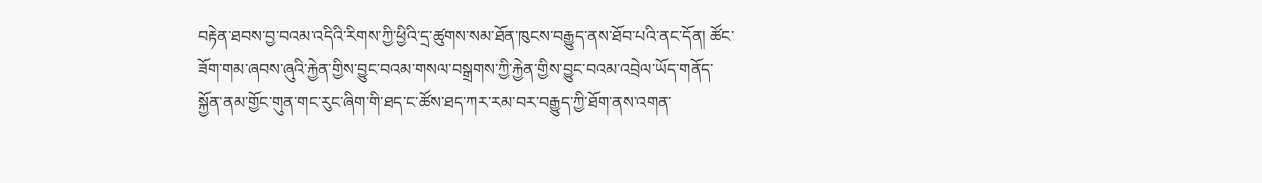བརྟེན་ཐབས་བྱ་བའམ་འདིའི་རིགས་ཀྱི་ཕྱིའི་དྲ་ཚུགས་སམ་ཐོན་ཁུངས་བརྒྱུད་ནས་ཐོབ་པའི་ནང་དོན། ཚོང་ཟོག་གམ་ཞབས་ཞུའི་རྐྱེན་གྱིས་བྱུང་བའམ་གསལ་བསྒྲགས་ཀྱི་རྐྱེན་གྱིས་བྱུང་བའམ་འབྲེལ་ཡོད་གནོད་སྐྱོན་ནམ་གྱོང་གུན་གང་རུང་ཞིག་གི་ཐད་ང་ཚོས་ཐད་ཀར་རམ་བར་བརྒྱུད་ཀྱི་ཐོག་ནས་འགན་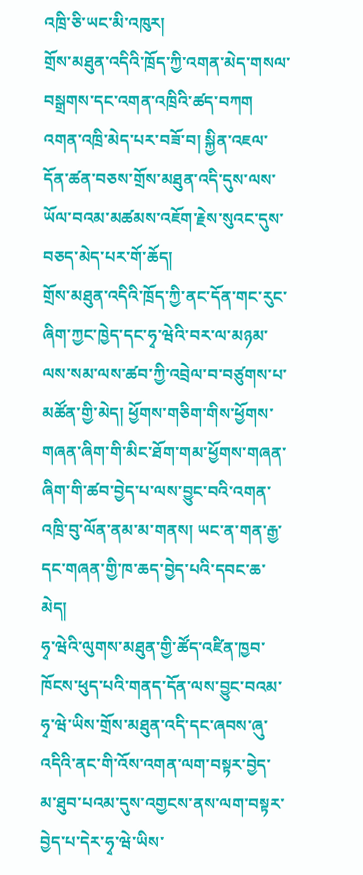འཁྲི་ཅི་ཡང་མི་འཁུར།
གྲོས་མཐུན་འདིའི་ཁྲོད་ཀྱི་འགན་མེད་གསལ་བསྒྲགས་དང་འགན་འཁྲིའི་ཚད་བཀག འགན་འཁྲི་མེད་པར་བཟོ་བ། སྐྱིན་འཇལ་དོན་ཚན་བཅས་གྲོས་མཐུན་འདི་དུས་ལས་ཡོལ་བའམ་མཚམས་འཇོག་རྗེས་སུའང་དུས་བཅད་མེད་པར་གོ་ཆོད།
གྲོས་མཐུན་འདིའི་ཁྲོད་ཀྱི་ནང་དོན་གང་རུང་ཞིག་ཀྱང་ཁྱེད་དང་ཧྭ་ཝེའི་བར་ལ་མཉམ་ལས་སམ་ལས་ཚབ་ཀྱི་འབྲེལ་བ་བཙུགས་པ་མཚོན་གྱི་མེད། ཕྱོགས་གཅིག་གིས་ཕྱོགས་གཞན་ཞིག་གི་མིང་ཐོག་གམ་ཕྱོགས་གཞན་ཞིག་གི་ཚབ་བྱེད་པ་ལས་བྱུང་བའི་འགན་འཁྲི་བུ་ལོན་ནམ་མ་གནས། ཡང་ན་གན་རྒྱ་དང་གཞན་གྱི་ཁ་ཆད་བྱེད་པའི་དབང་ཆ་མེད།
ཧྭ་ཝེའི་ལུགས་མཐུན་གྱི་ཚོད་འཛིན་ཁྱབ་ཁོངས་ཕུད་པའི་གནད་དོན་ལས་བྱུང་བའམ་ཧྭ་ཝེ་ཡིས་གྲོས་མཐུན་འདི་དང་ཞབས་ཞུ་འདིའི་ནང་གི་འོས་འགན་ལག་བསྟར་བྱེད་མ་ཐུབ་པའམ་དུས་འགྱངས་ནས་ལག་བསྟར་བྱེད་པ་དེར་ཧྭ་ཝེ་ཡིས་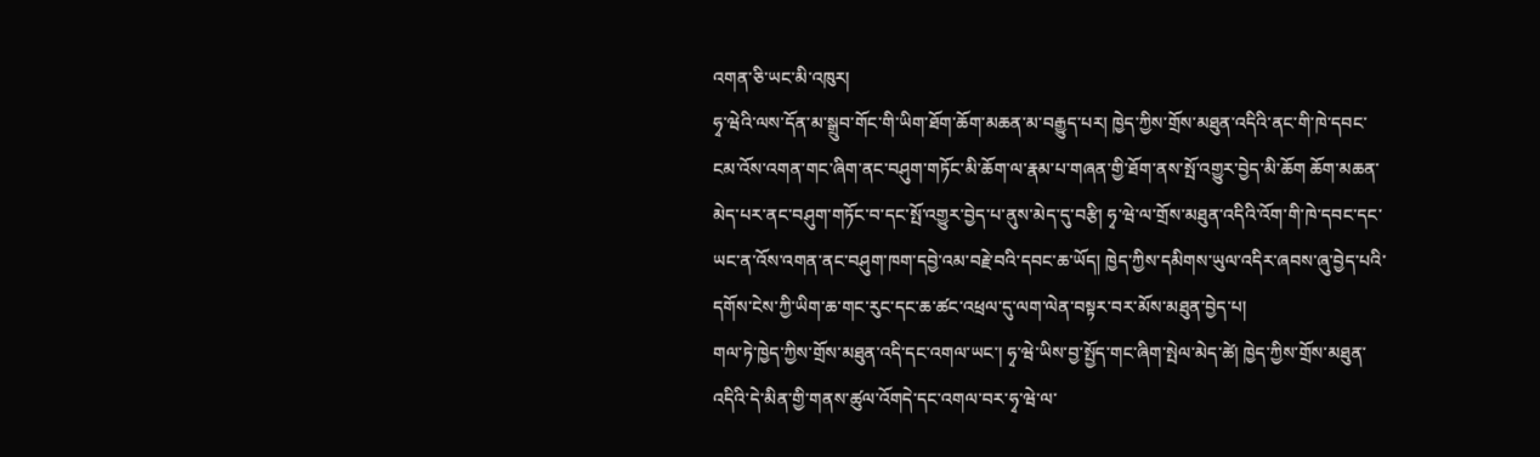འགན་ཅི་ཡང་མི་འཁུར།
ཧྭ་ཝེའི་ལས་དོན་མ་སྒྲུབ་གོང་གི་ཡིག་ཐོག་ཆོག་མཆན་མ་བརྒྱུད་པར། ཁྱེད་ཀྱིས་གྲོས་མཐུན་འདིའི་ནང་གི་ཁེ་དབང་ངམ་འོས་འགན་གང་ཞིག་ནང་བཤུག་གཏོང་མི་ཆོག་ལ་རྣམ་པ་གཞན་གྱི་ཐོག་ནས་སྤོ་འགྱུར་བྱེད་མི་ཆོག ཆོག་མཆན་མེད་པར་ནང་བཤུག་གཏོང་བ་དང་སྤོ་འགྱུར་བྱེད་པ་ནུས་མེད་དུ་བརྩི། ཧྭ་ཝེ་ལ་གྲོས་མཐུན་འདིའི་འོག་གི་ཁེ་དབང་དང་ཡང་ན་འོས་འགན་ནང་བཤུག་ཁག་དབྱེ་འམ་བརྗེ་བའི་དབང་ཆ་ཡོད། ཁྱེད་ཀྱིས་དམིགས་ཡུལ་འདིར་ཞབས་ཞུ་བྱེད་པའི་དགོས་ངེས་ཀྱི་ཡིག་ཆ་གང་རུང་དང་ཆ་ཚང་འཕྲལ་དུ་ལག་ལེན་བསྟར་བར་མོས་མཐུན་བྱེད་པ།
གལ་ཏེ་ཁྱེད་ཀྱིས་གྲོས་མཐུན་འདི་དང་འགལ་ཡང་། ཧྭ་ཝེ་ཡིས་བྱ་སྤྱོད་གང་ཞིག་སྤེལ་མེད་ཚེ། ཁྱེད་ཀྱིས་གྲོས་མཐུན་འདིའི་དེ་མིན་གྱི་གནས་ཚུལ་འོགདེ་དང་འགལ་བར་ཧྭ་ཝེ་ལ་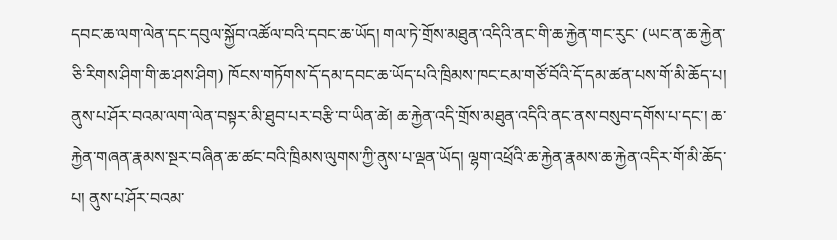དབང་ཆ་ལག་ལེན་དང་དབུལ་སྐྱོབ་འཚོལ་བའི་དབང་ཆ་ཡོད། གལ་ཏེ་གྲོས་མཐུན་འདིའི་ནང་གི་ཆ་རྐྱེན་གང་རུང་ (ཡང་ན་ཆ་རྐྱེན་ཅི་རིགས་ཤིག་གི་ཆ་ཤས་ཤིག) ཁོངས་གཏོགས་དོ་དམ་དབང་ཆ་ཡོད་པའི་ཁྲིམས་ཁང་ངམ་གཙོ་བོའི་དོ་དམ་ཚན་པས་གོ་མི་ཆོད་པ། ནུས་པ་ཤོར་བའམ་ལག་ལེན་བསྟར་མི་ཐུབ་པར་བརྩི་བ་ཡིན་ཚེ། ཆ་རྐྱེན་འདི་གྲོས་མཐུན་འདིའི་ནང་ནས་བསུབ་དགོས་པ་དང་། ཆ་རྐྱེན་གཞན་རྣམས་སྔར་བཞིན་ཆ་ཚང་བའི་ཁྲིམས་ལུགས་ཀྱི་ནུས་པ་ལྡན་ཡོད། ལྷག་འཕྲོའི་ཆ་རྐྱེན་རྣམས་ཆ་རྐྱེན་འདིར་གོ་མི་ཆོད་པ། ནུས་པ་ཤོར་བའམ་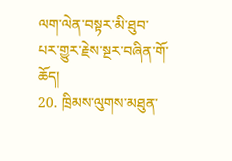ལག་ལེན་བསྟར་མི་ཐུབ་པར་གྱུར་རྗེས་སྔར་བཞིན་གོ་ཆོད།
20. ཁྲིམས་ལུགས་མཐུན་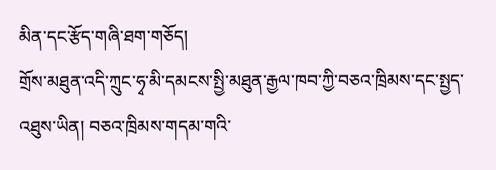མིན་དང་རྩོད་གཞི་ཐག་གཅོད།
གྲོས་མཐུན་འདི་ཀྲུང་ཧྭ་མི་དམངས་སྤྱི་མཐུན་རྒྱལ་ཁབ་ཀྱི་བཅའ་ཁྲིམས་དང་སྤྱད་འཐུས་ཡིན། བཅའ་ཁྲིམས་གདམ་གའི་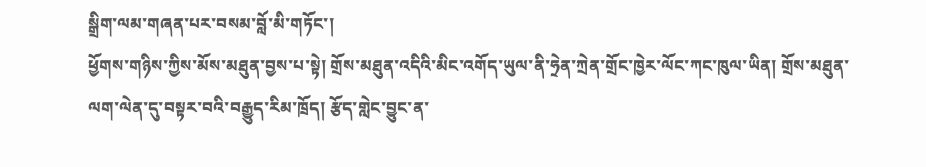སྒྲིག་ལམ་གཞན་པར་བསམ་བློ་མི་གཏོང་།
ཕྱོགས་གཉིས་ཀྱིས་མོས་མཐུན་བྱས་པ་སྟེ། གྲོས་མཐུན་འདིའི་མིང་འགོད་ཡུལ་ནི་ཧྲེན་ཀྲེན་གྲོང་ཁྱེར་ལོང་ཀང་ཁུལ་ཡིན། གྲོས་མཐུན་ལག་ལེན་དུ་བསྟར་བའི་བརྒྱུད་རིམ་ཁྲོད། རྩོད་གླེང་བྱུང་ན་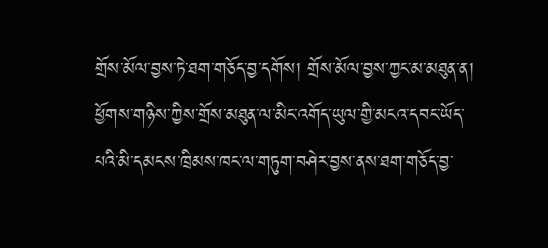གྲོས་མོལ་བྱས་ཏེ་ཐག་གཅོད་བྱ་དགོས། གྲོས་མོལ་བྱས་ཀྱང་མ་མཐུན་ན། ཕྱོགས་གཉིས་ཀྱིས་གྲོས་མཐུན་ལ་མིང་འགོད་ཡུལ་གྱི་མངའ་དབང་ཡོད་པའི་མི་དམངས་ཁྲིམས་ཁང་ལ་གཏུག་བཤེར་བྱས་ནས་ཐག་གཅོད་བྱ་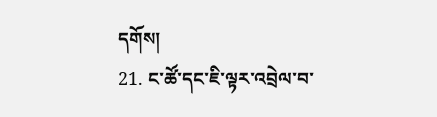དགོས།
21. ང་ཚོ་དང་ཇི་ལྟར་འབྲེལ་བ་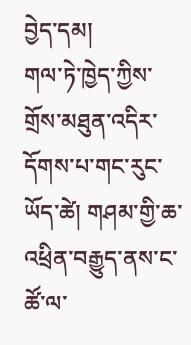བྱེད་དམ།
གལ་ཏེ་ཁྱེད་ཀྱིས་གྲོས་མཐུན་འདིར་དོགས་པ་གང་རུང་ཡོད་ཚེ། གཤམ་གྱི་ཆ་འཕྲིན་བརྒྱུད་ནས་ང་ཚོ་ལ་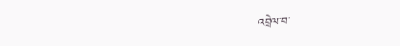འབྲེལ་བ་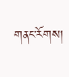གནང་རོགས།